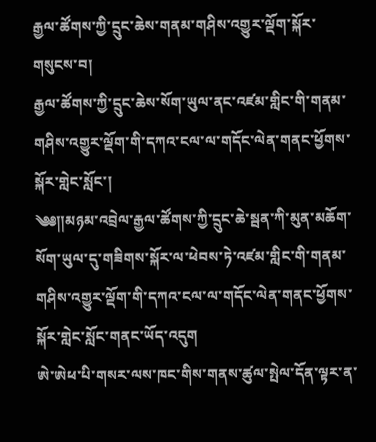རྒྱལ་ཚོགས་ཀྱི་དྲུང་ཆེས་གནམ་གཤིས་འགྱུར་ལྡོག་སྐོར་གསུངས་བ།
རྒྱལ་ཚོགས་ཀྱི་དྲུང་ཆེས་སོག་ཡུལ་ནང་འཛམ་གླིང་གི་གནམ་གཤིས་འགྱུར་ལྡོག་གི་དཀའ་ངལ་ལ་གདོང་ལེན་གནང་ཕྱོགས་སྐོར་གླེང་སློང་།
༄༅༎མཉམ་འབྲེལ་རྒྱལ་ཚོགས་ཀྱི་དྲུང་ཆེ་སྦན་ཀི་མུན་མཆོག་སོག་ཡུལ་དུ་གཟིགས་སྐོར་ལ་ཕེབས་ཏེ་འཛམ་གླིང་གི་གནམ་གཤིས་འགྱུར་ལྡོག་གི་དཀའ་ངལ་ལ་གདོང་ལེན་གནང་ཕྱོགས་སྐོར་གླེང་སློང་གནང་ཡོད་འདུག
ཨེ་ཨེཕ་པི་གསར་ལས་ཁང་གིས་གནས་ཚུལ་སྤེལ་དོན་ལྟར་ན་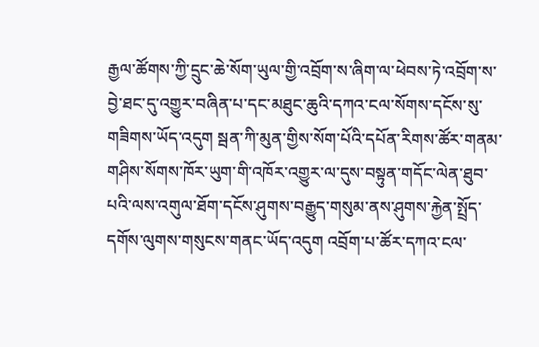རྒྱལ་ཚོགས་ཀྱི་དྲུང་ཆེ་སོག་ཡུལ་གྱི་འབྲོག་ས་ཞིག་ལ་ཕེབས་ཏེ་འབྲོག་ས་བྱེ་ཐང་དུ་འགྱུར་བཞིན་པ་དང་མཐུང་ཆུའི་དཀའ་ངལ་སོགས་དངོས་སུ་གཟིགས་ཡོད་འདུག སྦན་ཀི་མུན་གྱིས་སོག་པོའི་དཔོན་རིགས་ཚོར་གནམ་གཤིས་སོགས་ཁོར་ཡུག་གི་འཁོར་འགྱུར་ལ་དུས་བསྟུན་གདོང་ལེན་ཐུབ་པའི་ལས་འགུལ་ཐོག་དངོས་ཤུགས་བརྒྱུད་གསུམ་ནས་ཤུགས་རྐྱེན་སྤྲོད་དགོས་ལུགས་གསུངས་གནང་ཡོད་འདུག འབྲོག་པ་ཚོར་དཀའ་ངལ་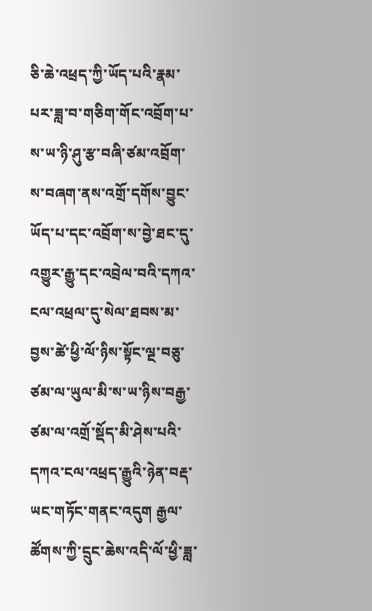ཅི་ཆེ་འཕྲད་ཀྱི་ཡོད་པའི་རྣམ་པར་ཟླ་བ་གཅིག་གོང་འབྲོག་པ་ས་ཡ་ཉི་ཤུ་རྩ་བཞི་ཙམ་འབྲོག་ས་བཞག་ནས་འགྲོ་དགོས་བྱུང་ཡོད་པ་དང་འབྲོག་ས་བྱེ་ཐང་དུ་འགྱུར་རྒྱུ་དང་འབྲེལ་བའི་དཀའ་ངལ་འཕྲལ་དུ་སེལ་ཐབས་མ་བྱས་ཚེ་ཕྱི་ལོ་ཉིས་སྟོང་ལྔ་བཅུ་ཙམ་ལ་ཡུལ་མི་ས་ཡ་ཉིས་བརྒྱ་ཙམ་ལ་འགྲོ་སྡོད་མི་ཤེས་པའི་དཀའ་ངལ་འཕྲད་རྒྱུའི་ཉེན་བརྡ་ཡང་གཏོང་གནང་འདུག རྒྱལ་ཚོགས་ཀྱི་དྲུང་ཆེས་འདི་ལོ་ཕྱི་ཟླ་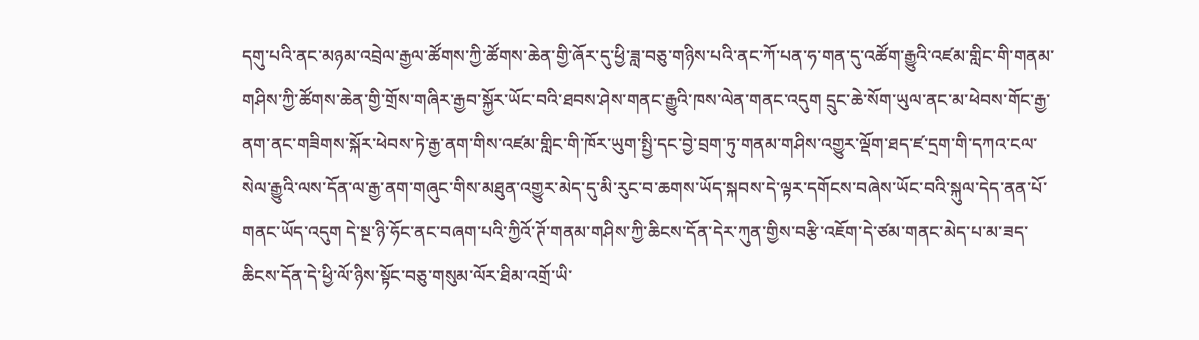དགུ་པའི་ནང་མཉམ་འབྲེལ་རྒྱལ་ཚོགས་ཀྱི་ཚོགས་ཆེན་གྱི་ཞོར་དུ་ཕྱི་ཟླ་བཅུ་གཉིས་པའི་ནང་ཀོ་པན་ཧ་གན་དུ་འཚོག་རྒྱུའི་འཛམ་གླིང་གི་གནམ་གཤིས་ཀྱི་ཚོགས་ཆེན་གྱི་གྲོས་གཞིར་རྒྱབ་སྐྱོར་ཡོང་བའི་ཐབས་ཤེས་གནང་རྒྱུའི་ཁས་ལེན་གནང་འདུག དྲུང་ཆེ་སོག་ཡུལ་ནང་མ་ཕེབས་གོང་རྒྱ་ནག་ནང་གཟིགས་སྐོར་ཕེབས་ཏེ་རྒྱ་ནག་གིས་འཛམ་གླིང་གི་ཁོར་ཡུག་སྤྱི་དང་བྱེ་བྲག་ཏུ་གནམ་གཤིས་འགྱུར་ལྡོག་ཐད་ཛ་དྲག་གི་དཀའ་ངལ་སེལ་རྒྱུའི་ལས་དོན་ལ་རྒྱ་ནག་གཞུང་གིས་མཐུན་འགྱུར་མེད་དུ་མི་རུང་བ་ཆགས་ཡོད་སྐབས་དེ་ལྟར་དགོངས་བཞེས་ཡོང་བའི་སྐུལ་དེད་ནན་པོ་གནང་ཡོད་འདུག དེ་སྔ་ཉི་ཧོང་ནང་བཞག་པའི་ཀྱིའོ་ཊོ་གནམ་གཤིས་ཀྱི་ཆིངས་དོན་དེར་ཀུན་གྱིས་བརྩི་འཇོག་དེ་ཙམ་གནང་མེད་པ་མ་ཟད་ཆིངས་དོན་དེ་ཕྱི་ལོ་ཉིས་སྟོང་བཅུ་གསུམ་ལོར་ཐིམ་འགྲོ་ཡི་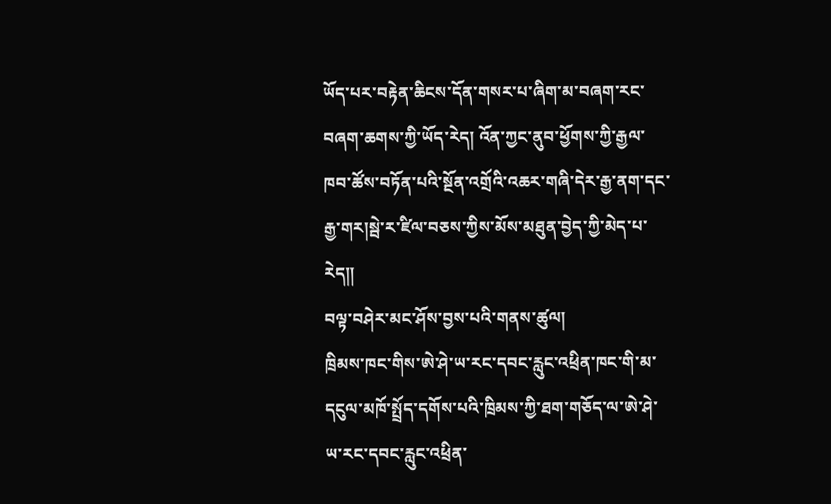ཡོད་པར་བརྟེན་ཆིངས་དོན་གསར་པ་ཞིག་མ་བཞག་རང་བཞག་ཆགས་ཀྱི་ཡོད་རེད། འོན་ཀྱང་ནུབ་ཕྱོགས་ཀྱི་རྒྱལ་ཁབ་ཚོས་བཏོན་པའི་སྔོན་འགྲོའི་འཆར་གཞི་དེར་རྒྱ་ནག་དང་རྒྱ་གར།སྦེ་ར་ཛིལ་བཅས་ཀྱིས་མོས་མཐུན་བྱེད་ཀྱི་མེད་པ་རེད༎
བལྟ་བཤེར་མང་ཤོས་བྱས་པའི་གནས་ཚུལ།
ཁྲིམས་ཁང་གིས་ཨེ་ཤེ་ཡ་རང་དབང་རླུང་འཕྲིན་ཁང་གི་མ་དངུལ་མཁོ་སྤྲོད་དགོས་པའི་ཁྲིམས་ཀྱི་ཐག་གཅོད་ལ་ཨེ་ཤེ་ཡ་རང་དབང་རླུང་འཕྲིན་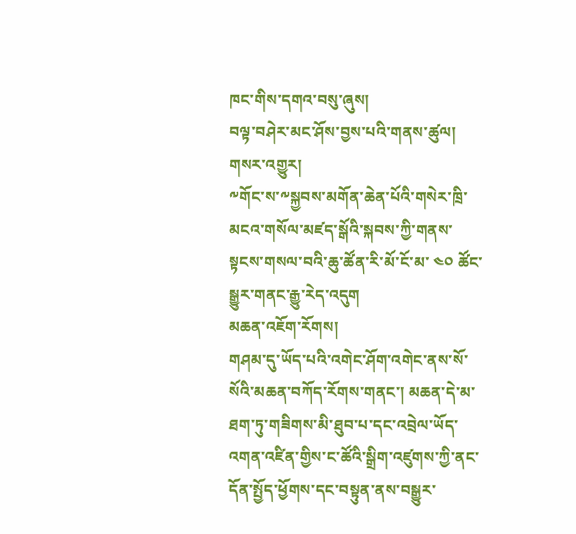ཁང་གིས་དགའ་བསུ་ཞུས།
བལྟ་བཤེར་མང་ཤོས་བྱས་པའི་གནས་ཚུལ།
གསར་འགྱུར།
༸གོང་ས་༸སྐྱབས་མགོན་ཆེན་པོའི་གསེར་ཁྲི་མངའ་གསོལ་མཛད་སྒོའི་སྐབས་ཀྱི་གནས་སྟངས་གསལ་བའི་ཆུ་ཚོན་རི་མོ་ངོ་མ་ ༤༠ ཚོང་སྒྱུར་གནང་རྒྱུ་རེད་འདུག
མཆན་འཇོག་རོགས།
གཤམ་དུ་ཡོད་པའི་འགེང་ཤོག་འགེང་ནས་སོ་སོའི་མཆན་བཀོད་རོགས་གནང་། མཆན་དེ་མ་ཐག་ཏུ་གཟིགས་མི་ཐུབ་པ་དང་འབྲེལ་ཡོད་འགན་འཛིན་གྱིས་ང་ཚོའི་སྒྲིག་འཛུགས་ཀྱི་ནང་དོན་སྤྱོད་ཕྱོགས་དང་བསྟུན་ནས་བསྒྱུར་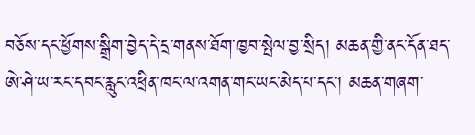བཅོས་དང་ཕྱོགས་སྒྲིག་བྱེད་དེ་དྲ་གནས་ཐོག་ཁྱབ་སྤེལ་བྱ་སྲིད། མཆན་གྱི་ནང་དོན་ཐད་ཨེ་ཤེ་ཡ་རང་དབང་རླུང་འཕྲིན་ཁང་ལ་འགན་གང་ཡང་མེད་པ་དང་། མཆན་གཞག་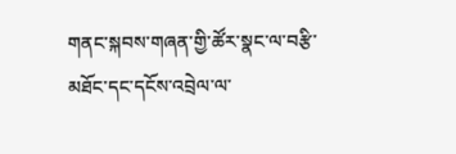གནང་སྐབས་གཞན་གྱི་ཚོར་སྣང་ལ་བརྩི་མཐོང་དང་དངོས་འབྲེལ་ལ་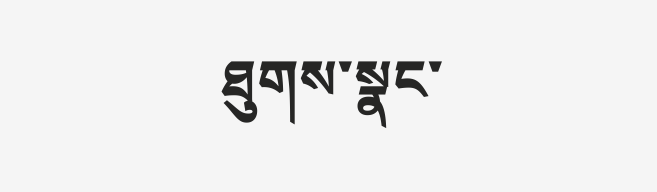ཐུགས་སྣང་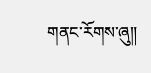གནང་རོགས་ཞུ༎